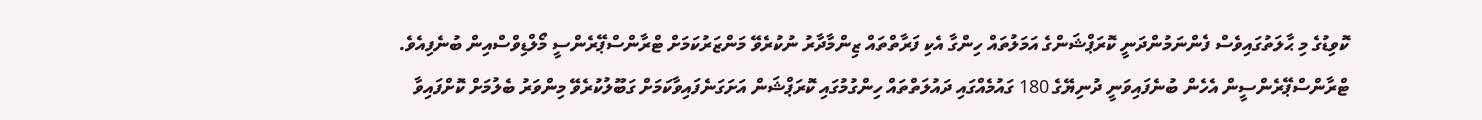ކޮވިޑުގެ މި ޙާލަތުގައިވެސް ފެންނަމުންދަނީ ކޮރަޕްޝަންގެ އަމަލުތައް ހިންގާ އެކި ފަރާތްތައް ޒިންމާދާރު ނުކުރެވޭ މަންޒަރުކަމަށް ޓްރާންސްޕޭރެންސީ މޯލްޑިވްސްއިން ބުނެފިއެވެ.
ޓްރާންސްޕޭރެންސީން އެހެން ބުނެފައިވަނީ ދުނިޔޭގެ 180 ގައުމެއްގައި ދައުލަތްތައް ހިންގުމުގައި ކޮރަޕްޝަން އަށަގަނެފައިވާކަމަށް ގަބޫލުކުރެވޭ މިންވަރު ބެލުމަށް ކޮށްފައިވާ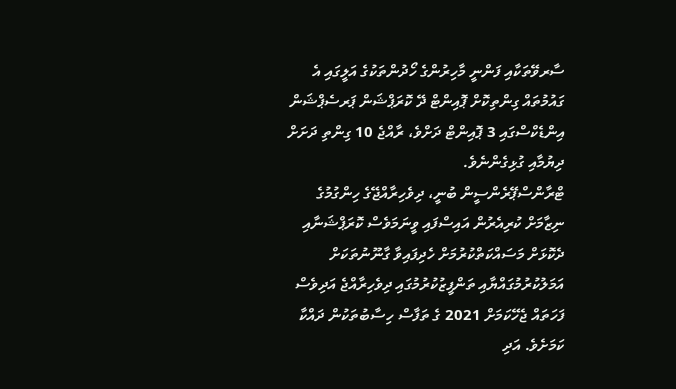ސާރވޭތަކާއި ފަންނީ މާހިރުންގެ ހޯދުންތަކުގެ އަލީގައި އެ ގައުމުތައް ގިންތިކޮށް ޕޮއިންޓް ދޭ ކޮރަޕްޝަން ޕަރސެޕްޝަން އިންޑެކްސްގައި 3 ޕޮއިންޓް ދަށްވެ، ރާއްޖެ 10 ގިންތި ދަށަށް ދިޔުމާއި ގުޅިގެންނެވެ.
ޓްރާންސްޕޭރެންސީން ބުނީ، ދިވެހިރާއްޖޭގެ ހިންގުމުގެ ނިޒާމަށް ކުރިއެރުން އައިސްފައި ވީނަމަވެސް ކޮރަޕްޝަނާއި ދެކޮޅަށް މަސައްކަތްކުރުމަށް ހެދިފައިވާ ގާނޫނުތަކަށް އަމަލުކުރުމުގައްޔާއި ތަންފީޒުކުރުމުގައި ދިވެހިރާއްޖެ އަދިވެސް ފަހަތައް ޖެހޭކަމަށް 2021 ގެ ތަފާސް ހިސާބުތަކުން ދައްކާ ކަމަށެވެ. އަދި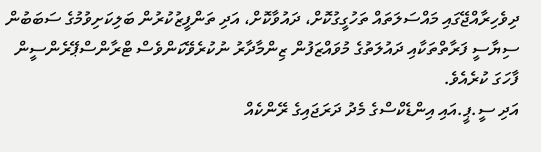ދިވެހިރާއްޖޭގައި މައްސަލަތައް ތަހުގީގުކޮށް، ދައުވާކޮށް، އަދި ތަންފީޒުކުރުން ބަލިކަށިވުމުގެ ސަބަބުން ސިޔާސީ ފަރާތްތަކާއި ދައުލަތުގެ މުވައްޒަފުން ޒިންމާދާރު ނުކުރެވޭކަންވެސް ޓްރާންސްޕޭރެންސީން ފާހަގަ ކުރެއެވެ.
އަދި ސީ.ޕީ.އައި އިންޑެކްސްގެ މެދު ދަރަޖައިގެ ރޭންކެއް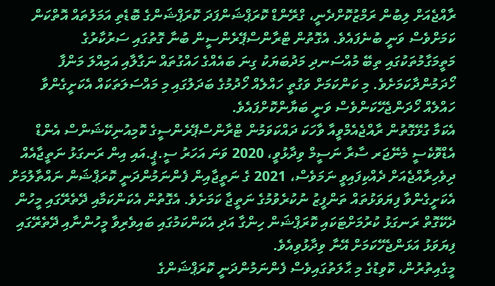ރާއްޖެއަށް ލިބުން ރަމްޒުކޮށްދެނީ، ގްރޭންޑް ކޮރަޕްޝަންފަދަ ކޮރަޕްޝަންގެ ބޮޑެތި އަމަލުތައް އޮތްކަން ކަމަށްވެސް ވަނީ ބުނެފައެވެ. އެގޮތުން ޓްރާންސްޕޭރެންސީން ބުނާ ގޮތުގައި ސަރުކާރުގެ މަތީމަގާމުތަކުގައި ތިބޭ މުއްސަނދި މަދުބަޔަކު ގިނަ ބައެއްގެ ހައްގުތައް ނަގާލާއި އަމިއްލަ މަންފާ ހޯދަމުންދާކަމަށެވެ. މި ކަންކަމަށް ވަގުތީ ހައްލެއް ހޯދުމުގެ ބަދަލުގައި މި މައްސަލަތަކައް އެކަށީގެންވާ ހައްލެއް ހޯދަންޖެހޭކަންވެސް ވަނީ ބަޔާންކޮށްފައެވެ.
އެކަމާ ގުޅޭގޮތުން ރާއްޖެއެމްވީއާ ވާހަކަ ދައްކަވަމުން ޓްރާންސްޕޭރެންސީގެ ކޮމިއުނިކޭޝަންސް އެންޑް އެޑްވޮކެސީ މެނޭޖަރ ސާރާ ނަސީމް ވިދާޅުވީ، 2020 ވަނަ އަހަރު ސީ.ޕީ.އައި އިން ރަނގަޅު ނަތީޖާއެއް ދިވެހިރާއްޖެއަށް ދެއްކިފައިވީ ނަމަވެސް، 2021 ގެ ނަތީޖާއިން ފެންނަމުންދަނީ ކޮރަޕްޝަން ނައްތާލުމަށް އެކަށީގެންވާ ފިޔަވަޅުތައް ތަންފީޒު ނުކުރެވުމުގެ ނަތީޖާ ކަމަށެވެ. އެގޮތުން އެކަންކަމާއި ދޭތެރޭގައި މީހުން ދެކޭގޮތް ރަނގަޅު ކުރުމަށްޓަކައި ކޮރަޕްޝަން ހިންގާ އަދި އެކަންކަމުގައި ބައިވެރިވާ މީހުންނާއި ދޭތެރޭގައި ފިޔަވަޅު އަޅަންޖެހޭކަމަށް އޭނާ ވިދާޅުވިއެވެ.
މީގެއިތުރުން، ކޮވިޑުގެ މި ޙާލަތުގައިވެސް ފެންނަމުންދަނީ ކޮރަޕްޝަންގެ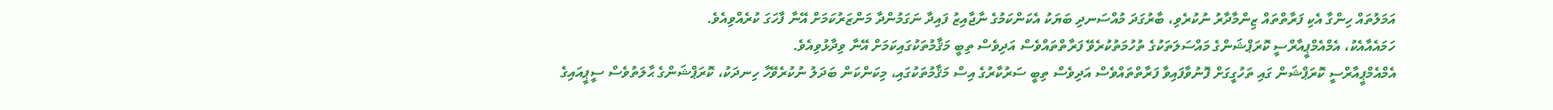އަމަލުތައް ހިންގާ އެކި ފަރާތްތައް ޒިންމާދާރު ނުކުރެވި، ބާރުގަދަ މުއްސަނދި ބަޔަކު އެކަންކަމުގެ ނާޖާއިޒު ފައިދާ ނަގަމުންދާ މަންޒަރުކަމަށް އޭނާ ފާހަގަ ކުރެއްވިއެވެ.
ހަމައެއާއެކު، އެމްއެމްޕީއާރްސީ ކޮރަޕްޝަންގެ މައްސަލަތަކުގެ ތުހުމަތުކުރެވޭ ފަރާތްތައްވެސް އަދިވެސް ތިބީ މަޤާމުތަކުގައިކަމަށް އޭނާ ވިދާޅުވިއެވެ.
އެމްއެމްޕީއާރްސީ ކޮރަޕްޝަން ގައި ތަހުގީގަށް ފޮނުވާފައިވާ ފަރާތްތައްވެސް އަދިވެސް ތިބީ ސަރުކާރުގެ އިސް މަޤާމުތަކުގައި، މިކަންކަން ބަދަލު ނުކުރެވޭހާ ހިނދަކު، ކޮރަޕްޝަންގެ ޙާލަތުވެސް ސީޕީއައިގެ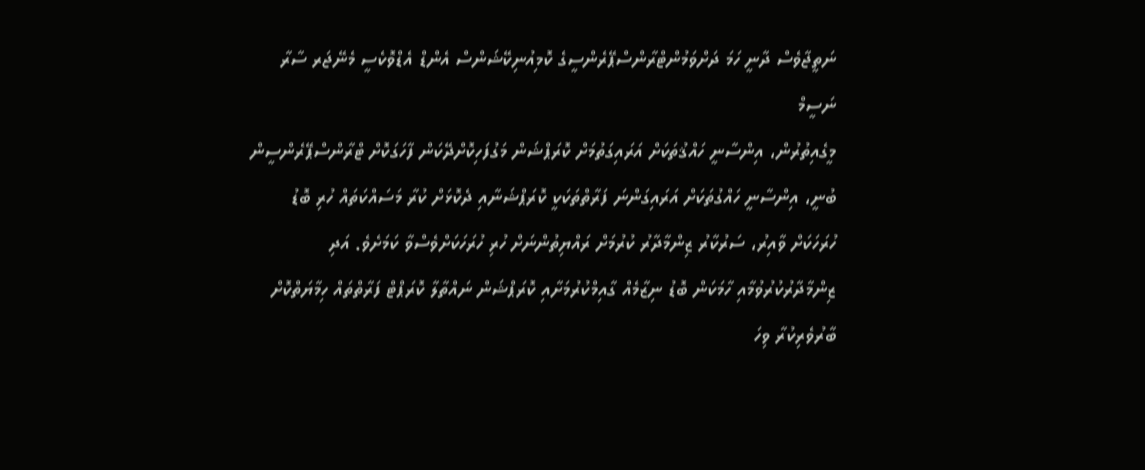ނަތީޖާވެސް ދާނީ ހަމަ ދަށްވަމުންޓްރާންސްޕޭރެންސީގެ ކޮމިއުނިކޭޝަންސް އެންޑް އެޑްވޮކެސީ މެނޭޖަރ ސާރާ ނަސީމް
މީގެއިތުރުން، އިންސާނީ ހައްޤުތަކަށް އަރައިގަތުމަށް ކޮރަޕްޝަން މަގުފަހިކޮށްދޭކަން ފާހަގަކޮށް ޓްރާންސްޕޭރެންސީން ބުނީ، އިންސާނީ ހައްގުތަކަށް އަރައިގަންނަ ފަރާތްތަކަކީ ކޮރަޕްޝަނާއި ދެކޮޅަށް ކުރާ މަސައްކަތައް ހުރި ބޮޑު ހުރަހަކަށް ވާއިރު، ސަރުކާރު ޒިންމާދާރު ކުރުމަށް ރައްޔިތުންނަށް ހުރި ހުރަހަކަށްވެސްވާ ކަމަށެވެ. އަދި ޒިންމާދާރުކުރުވުމާއި ހާމަކަން ބޮޑު ނިޒާމެއް ގާއިމްކުރުމަށާއި ކޮރަޕްޝަން ނައްތާލާ ކޮރަޕްޓް ފަރާތްތައް ހިމާޔަތްކޮށް ބާރުވެރިކުރާ ވިހަ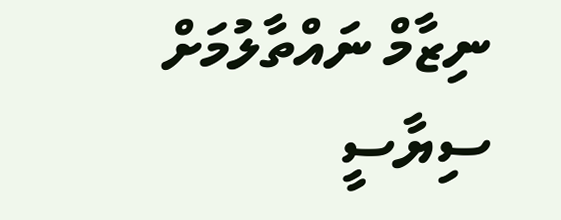ނިޒާމް ނައްތާލުމަށް ސިޔާސީ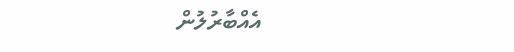އެއްބާރުލުން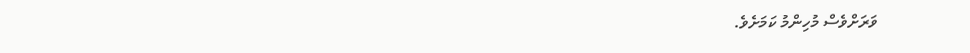ވަރަށްވެސް މުހިންމު ކަމަށެވެ.